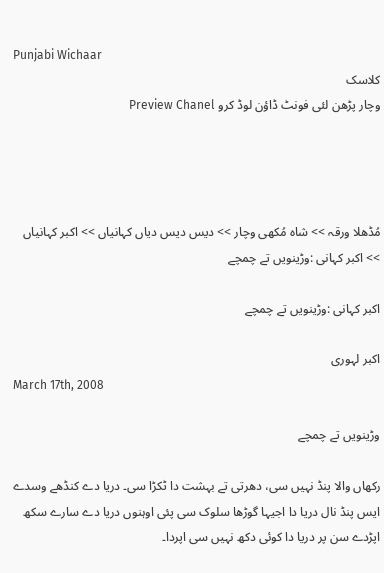Punjabi Wichaar
کلاسک
وچار پڑھن لئی فونٹ ڈاؤن لوڈ کرو Preview Chanel




مُڈھلا ورقہ >> شاہ مُکھی وچار >> دیس دیس دیاں کہانیاں >> اکبر کہانیاں >> اکبر کہانی :وڑینویں تے چمچے

اکبر کہانی :وڑینویں تے چمچے

اکبر لہوری
March 17th, 2008

وڑینویں تے چمچے

رکھاں والا پنڈ نہیں سی، دھرتی تے بہشت دا ٹکڑا سی۔ دریا دے کنڈھے وسدے ایس پنڈ نال دریا دا اجیہا گوڑھا سلوک سی پئی اوہنوں دریا دے سارے سکھ اپڑدے سن پر دریا دا کوئی دکھ نہیں سی اپردا۔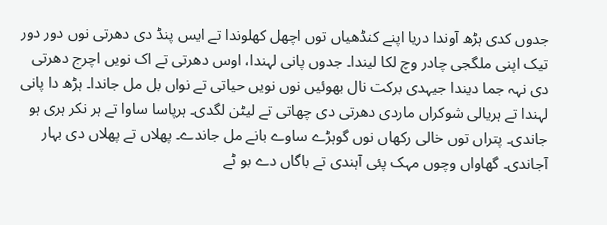جدوں کدی ہڑھ آوندا دریا اپنے کنڈھیاں توں اچھل کھلوندا تے ایس پنڈ دی دھرتی نوں دور دور تیک اپنی ملگجی چادر وچ لکا لیندا۔ جدوں پانی لہندا، اوس دھرتی تے اک نویں اچرج دھرتی دی نہہ جما دیندا جیہدی برکت نال بھوئیں نوں نویں حیاتی تے نواں بل مل جاندا۔ ہڑھ دا پانی لہندا تے ہریالی شوکراں ماردی دھرتی دی چھاتی تے لیٹن لگدی۔ ہرپاسا ساوا تے ہر نکر ہری ہو جاندی۔ پتراں توں خالی رکھاں نوں گوہڑے ساوے بانے مل جاندے۔ پھلاں تے پھلاں دی بہار آجاندی۔ گھاواں وچوں مہک پئی آہندی تے باگاں دے بو ٹے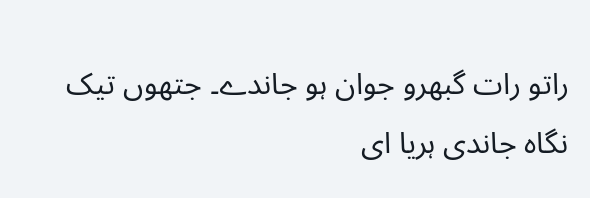راتو رات گبھرو جوان ہو جاندے۔ جتھوں تیک نگاہ جاندی ہریا ای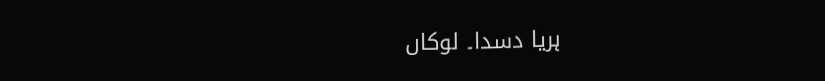ہریا دسدا۔ لوکاں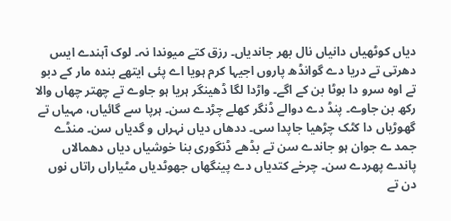دیاں کوٹھیاں دانیاں نال بھر جاندیاں۔ رزق کتے میوندا نہ۔ لوک آہندے ایس دھرتی تے دریا دے گوانڈھ پاروں اجیہا کرم ہویا اے پئی ایتھے بندہ مار کے دبو تے اوہ سرو دا بوٹا بن کے اگے۔ واڑدا لگا ڈھینگر ہریا ہو جاوے تے چھتر چھاں والا رکھ بن جاوے۔ پنڈ دے دوالے ڈنگر کھلے چڑدے سن۔ ہرپا سے گائیاں، مہیاں تے گھوڑیاں دا کٹک چڑھیا جاپدا سی۔ ددھاں دیاں نہراں و گدیاں سن۔ منڈے جمد ے جوان ہو جاندے سن تے بڈھے ڈنگوری بنا خوشیاں دیاں دھمالاں پاندے پھردے سن۔ چرخے کتدیاں دے پینگھاں جھوٹدیاں مٹیاراں راتاں نوں دن تے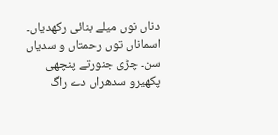دناں نوں میلے بنائی رکھدیاں۔ اسماناں توں رحمتاں و سدیاں سن۔ چڑی جنورتے پنچھی پکھیرو سدھراں دے راگ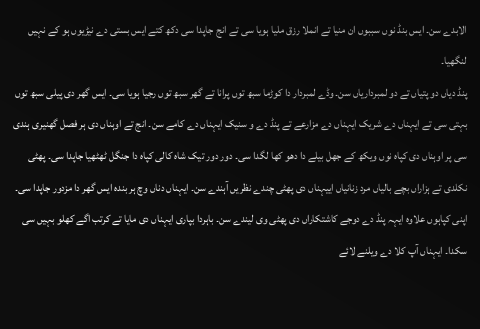الابدے سن۔ ایس بنڈ نوں سببوں ان منیا تے انملا رزق ملیا ہویا سی تے انج جاپدا سی دکھ کتے ایس بستی دے نیڑیوں ہو کے نہیں لنگھیا۔
پنڈ دیاں دو پتیاں تے دو لمبرداریاں سن۔ وڈے لمبردار دا کوڑما سبھ توں پرانا تے گھر سبھ توں رجیا ہویا سی۔ ایس گھر دی پیلی سبھ توں بہتی سی تے ایہناں دے شریک ایہناں دے مزارعے تے پنڈ دے و سنیک ایہناں دے کامے سن۔ انج تے اوہناں دی ہر فصل گھنیری ہندی سی پر اوہناں دی کپاہ نوں ویکھ کے جھل بیلے دا دھو کھا لگدا سی۔ دور دور تیک شاہ کالی کپاہ دا جنگل ٹھٹھیا جاپدا سی۔ پھٹی نکلدی تے ہزاراں بچے بالیاں مرد زنانیاں اییہناں دی پھٹی چندے نظریں آہندے سن۔ ایہناں دناں وچ ہر بندہ ایس گھر دا مزدور جاپدا سی۔ اپنی کپاہوں علاوہ ایہہ پنڈ دے دوجے کاشتکاراں دی پھٹی وی لیندے سن۔ باہردا بپاری ایہناں دی مایا تے کرتب اگے کھلو بہیں سی سکدا۔ ایہناں آپ کلا دے ویلنے لائے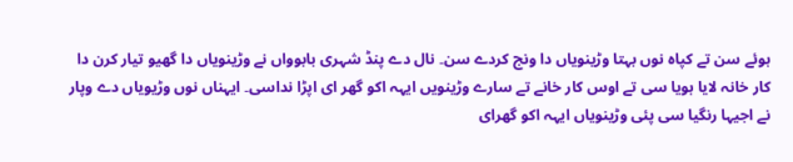ہوئے سن تے کپاہ نوں بہتا وڑینویاں دا ونج کردے سن۔ نال دے پنڈ شہری بابوواں نے وڑینویاں دا گھیو تیار کرن دا کار خانہ لایا ہویا سی تے اوس کار خانے تے سارے وڑینویں ایہہ اکو گھر ای اپڑا نداسی۔ ایہناں نوں وڑیویاں دے وپار نے اجیہا رنگیا سی پئی وڑینویاں ایہہ اکو گھرای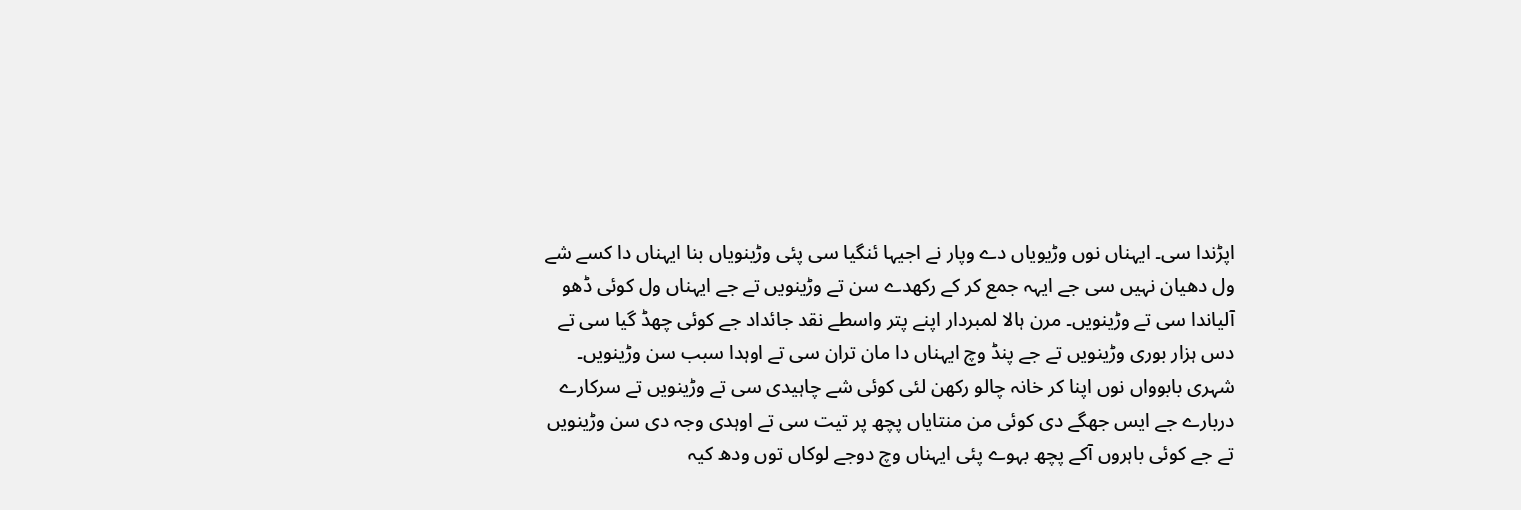اپڑندا سی۔ ایہناں نوں وڑیویاں دے وپار نے اجیہا ئنگیا سی پئی وڑینویاں بنا ایہناں دا کسے شے ول دھیان نہیں سی جے ایہہ جمع کر کے رکھدے سن تے وڑینویں تے جے ایہناں ول کوئی ڈھو آلیاندا سی تے وڑینویں۔ مرن ہالا لمبردار اپنے پتر واسطے نقد جائداد جے کوئی چھڈ گیا سی تے دس ہزار بوری وڑینویں تے جے پنڈ وچ ایہناں دا مان تران سی تے اوہدا سبب سن وڑینویں۔ شہری بابوواں نوں اپنا کر خانہ چالو رکھن لئی کوئی شے چاہیدی سی تے وڑینویں تے سرکارے دربارے جے ایس جھگے دی کوئی من منتایاں پچھ پر تیت سی تے اوہدی وجہ دی سن وڑینویں تے جے کوئی باہروں آکے پچھ بہوے پئی ایہناں وچ دوجے لوکاں توں ودھ کیہ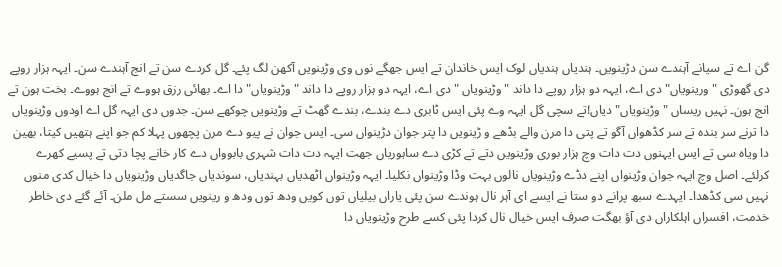گن اے تے سیانے آہندے سن دڑینویں۔ ہندیاں ہندیاں لوک ایس خاندان تے ایس جھگے نوں وی وڑینویں آکھن لگ پئے۔ گل کردے سن تے انج آہندے سن۔ ایہہ ہزار روپے دی گھوڑی "ورینویاں" دی اے، ایہہ دو ہزار روپے دا داند "وڑینویاں " دی اے، ایہہ دو ہزار روپے دا داند "وڑینویاں" دا اے۔ بھائی رزق ہووے تے انج ہووے۔ بخت ہون تے انج ہون۔ نہیں ریساں "وڑینویاں" دیاں!تے سچی گل ایہہ وے پئی ایس ٹابری دے بندے، بندے گھٹ تے وڑینویں چوکھے سن۔ جدوں دی ایہہ گل اے اودوں وڑینویاں دا ترنے سر بندہ تے سر کڈھواں آگو تے پتی دا مرن والے بڈھے و ڑینویں دا پتر جوان دڑینواں سی۔ ایس جوان نے پیو دے مرن پچھوں پہلا کم جو اپنے ہتھیں کیتا، بھین دا ویاہ سی تے ایس ایہنوں دت دات وچ ہزار بوری وڑینویں دتے تے کڑی دے ساہوریاں جھت ایہہ دت دات شہری بابوواں دے کار خانے پچا دتی تے پسیے کھرے کرلئے۔ اصل وچ ایہہ جوان وڑینواں اپنے دڈے وڑینویاں نالوں بہت وڈا وڑینواں نکلیا۔ ایہہ وڑینواں اٹھدیاں بہندیاں، سوندیاں جاگدیاں وڑینویاں دا خیال کدی منوں نہیں سی کڈھدا۔ ایہدے سبھ پرانے دو ستا نے ایسے ای آہر نال ہوندے سن پئی یاراں بیلیاں توں کویں ودھ توں ودھ و رینویں سستے مل ملن۔ آئے گئے دی خاطر خدمت، افسراں اہلکاراں دی آؤ بھگت صرف ایس خیال نال کردا پئی کسے طرح وڑینویاں دا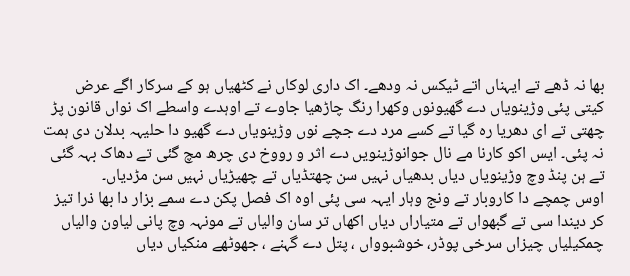بھا نہ ڈھے تے ایہناں اتے ٹیکس نہ ودھے۔ اک داری لوکاں نے کٹھیاں ہو کے سرکار اگے عرض کیتی پئی وڑینویاں دے گھیونوں وکھرا رنگ چاڑھیا جاوے تے اوہدے واسطے اک نواں قانون پڑ چھتی تے ای دھریا رہ گیا تے کسے مرد دے جچے نوں وڑینویاں دے گھیو دا حلیہہ بدلان دی ہمت نہ پئی۔ ایس اکو کارنا مے نال جوانوڑینویں دے اثر و رووخ دی چرھ مچ گئی تے دھاک بہہ گئی تے ہن پنڈ وچ وڑینویاں دیاں بدھیاں نہیں سن چھتڈیاں تے چھیڑیاں نہیں سن مڑدیاں۔
اوس چمچے دا کاروبار تے ونج وہار ایہہ سی پئی اوہ اک فصل پکن دے سمے بزار دا بھا ذرا تیز کر دیندا سی تے گبھواں تے متیاراں دیاں اکھاں تر سان والیاں تے مونہہ وچ پانی لیاون والیاں چمکیلیاں چیزاں سرخی پوڈر، خوشبوواں ، پتل دے گہنے ، جھوٹھے منکیاں دیاں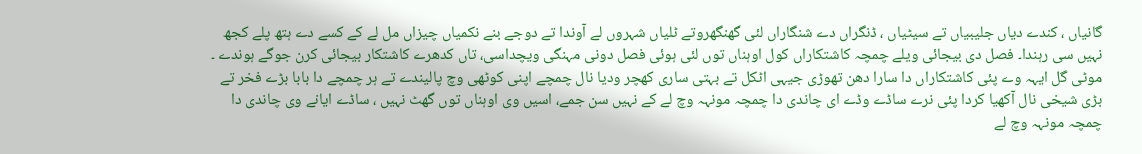گانیاں ، کندے دیاں جلیبیاں تے سیٹیاں ، ڈنگراں دے شنگاراں لئی گھنگھروتے ٹلیاں شہروں لے آوندا تے دوجے بنے نکمیاں چیزاں مل لے کے کسے دے ہتھ پلے کجھ نہیں سی رہندا۔ فصل دی بیجائی ویلے چمچہ کاشتکاراں کول اوہناں توں لئی ہوئی فصل دونی مہنگی ویچداسی، تاں کدھرے کاشتکار بیجائی کرن جوگے ہوندے ۔ موٹی گل ایہہ وے پئی کاشتکاراں دا سارا دھن تھوڑی جیہی اٹکل تے بہتی ساری کھچر ودیا نال چمچے اپنی کوٹھی وچ پالیندے تے ہر چمچے دا بابا بڑے فخر تے بڑی شیخی نال آکھیا کردا پئی نرے ساڈے وڈے ای چاندی دا چمچہ مونہہ وچ لے کے نہیں سن جمے، اسیں وی اوہناں توں گھٹ نہیں ، ساڈے ایانے وی چاندی دا چمچہ مونہہ وچ لے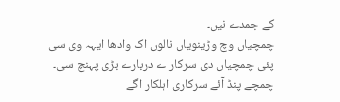کے جمدے نیں۔
چمچیاں وچ وڑینویاں نالوں اک وادھا ایہہ وی سی پئی چمچیاں دی سرکار ے دربارے بڑی پہنچ سی۔ چمچے پنڈ آئے سرکاری اہلکار اگے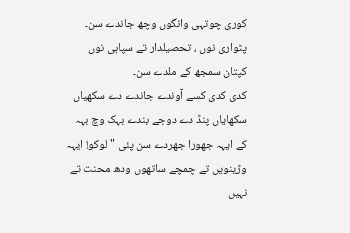کوری چوتہی وانگوں وچھ جاندے سن۔
پٹواری نوں ، تحصیلدار تے سپاہی نوں کپتان سمجھ کے ملدے سن۔
کدی کدی کسے آوندے جاندے دے سکھیاں سکھایاں پنڈ دے دوجے بندے بہک وچ بہہ کے ایہہ جھورا جھردے سن پئی "لوکو! ایہہ وڑینویں تے چمچے ساتھوں ودھ محنت تے نہیں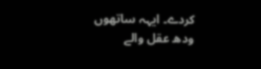کردے۔ ایہہ ساتھوں ودھ عقل والے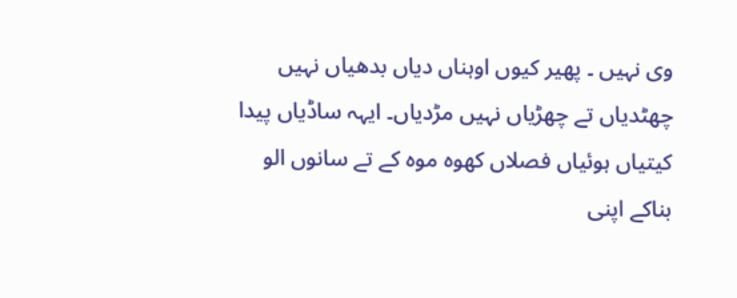وی نہیں ۔ پھیر کیوں اوہناں دیاں بدھیاں نہیں چھٹدیاں تے چھڑیاں نہیں مڑدیاں۔ ایہہ ساڈیاں پیدا کیتیاں ہوئیاں فصلاں کھوہ موہ کے تے سانوں الو بناکے اپنی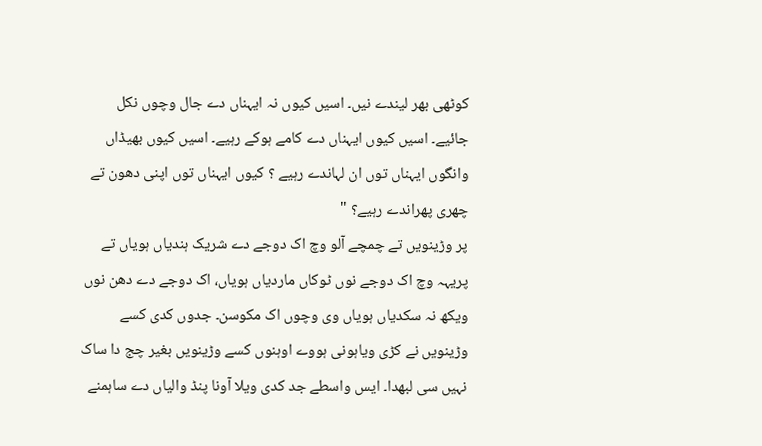کوٹھی بھر لیندے نیں۔ اسیں کیوں نہ ایہناں دے جال وچوں نکل جائیے۔ اسیں کیوں ایہناں دے کامے ہوکے رہیے۔ اسیں کیوں بھیڈاں وانگوں ایہناں توں ان لہاندے رہیے ؟ کیوں ایہناں توں اپنی دھون تے چھری پھراندے رہیے؟ "
پر وڑینویں تے چمچے آلو وچ اک دوجے دے شریک ہندیاں ہویاں تے پریہہ وچ اک دوجے نوں ٹوکاں ماردیاں ہویاں، اک دوجے دے دھن نوں ویکھ نہ سکدیاں ہویاں وی وچوں اک مکوسن۔ جدوں کدی کسے وڑینویں نے کڑی ویاہونی ہووے اوہنوں کسے وڑینویں بغیر چج دا ساک نہیں سی لبھدا۔ ایس واسطے جد کدی ویلا آونا پنڈ والیاں دے ساہمنے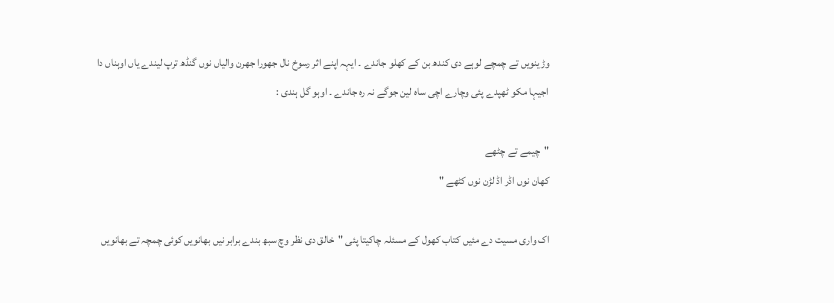وڑینویں تے چمچے لوہے دی کندھ بن کے کھلو جاندے ۔ ایہہ اپنے اثر رسوخ نال جھورا جھرن والیاں نوں گنڈھ ترپ لیندے یاں اوہناں دا اجیہا مکو ٹھپدے پئی وچارے اچی ساہ لین جوگے نہ رہ جاندے ۔ اوہو گل ہندی :

"چیمے تے چٹھے
کھان نوں اڈر اڈ لڑن نوں کٹھے "

اک واری مسیت دے مئیں کتاب کھول کے مسئلہ چاکیتا پئی "خالق دی نظر وچ سبھ بندے برابر نیں بھانویں کوئی چمچہ تے بھانویں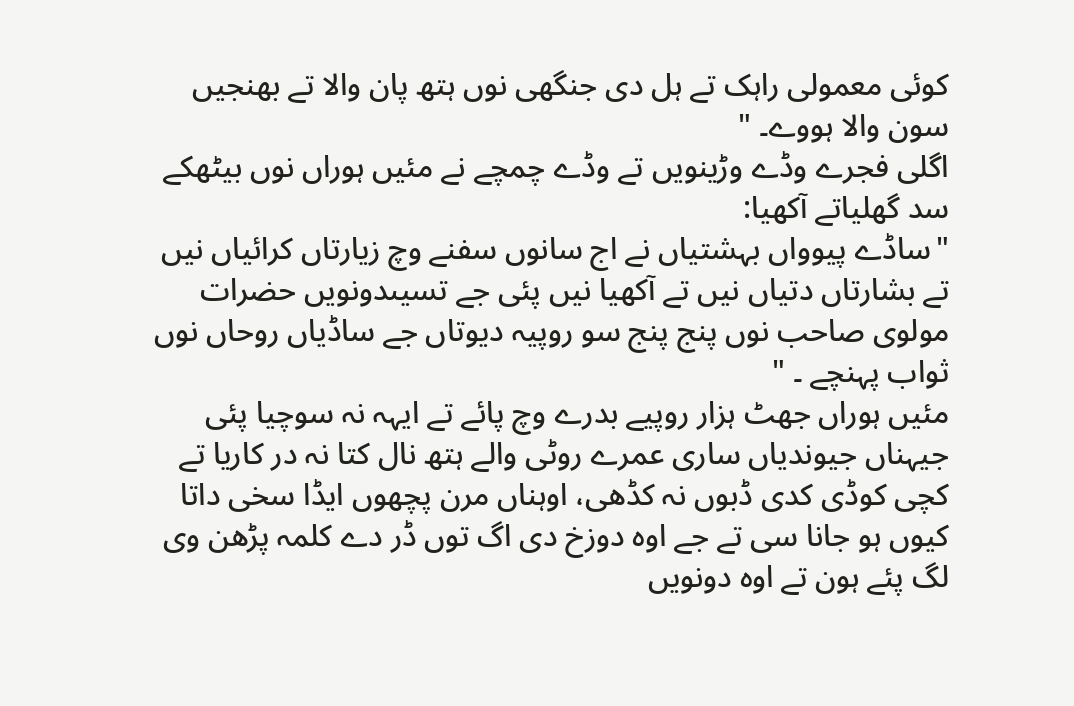کوئی معمولی راہک تے ہل دی جنگھی نوں ہتھ پان والا تے بھنجیں سون والا ہووے۔ "
اگلی فجرے وڈے وڑینویں تے وڈے چمچے نے مئیں ہوراں نوں بیٹھکے سد گھلیاتے آکھیا:
"ساڈے پیوواں بہشتیاں نے اج سانوں سفنے وچ زیارتاں کرائیاں نیں تے بشارتاں دتیاں نیں تے آکھیا نیں پئی جے تسیںدونویں حضرات مولوی صاحب نوں پنج پنج سو روپیہ دیوتاں جے ساڈیاں روحاں نوں ثواب پہنچے ۔ "
مئیں ہوراں جھٹ ہزار روپیے بدرے وچ پائے تے ایہہ نہ سوچیا پئی جیہناں جیوندیاں ساری عمرے روٹی والے ہتھ نال کتا نہ در کاریا تے کچی کوڈی کدی ڈبوں نہ کڈھی، اوہناں مرن پچھوں ایڈا سخی داتا کیوں ہو جانا سی تے جے اوہ دوزخ دی اگ توں ڈر دے کلمہ پڑھن وی لگ پئے ہون تے اوہ دونویں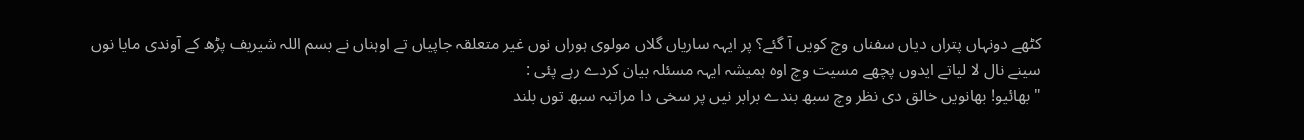کٹھے دونہاں پتراں دیاں سفناں وچ کویں آ گئے؟ پر ایہہ ساریاں گلاں مولوی ہوراں نوں غیر متعلقہ جاپیاں تے اوہناں نے بسم اللہ شیریف پڑھ کے آوندی مایا نوں سینے نال لا لیاتے ایدوں پچھے مسیت وچ اوہ ہمیشہ ایہہ مسئلہ بیان کردے رہے پئی :
"بھائیو! بھانویں خالق دی نظر وچ سبھ بندے برابر نیں پر سخی دا مراتبہ سبھ توں بلند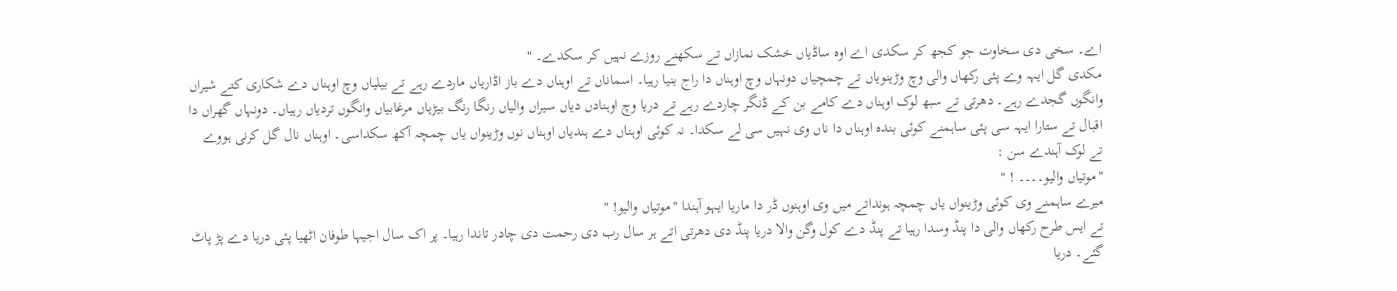اے۔ سخی دی سخاوت جو کجھ کر سکدی اے اوہ ساڈیاں خشک نمازاں تے سکھنے روزے نہیں کر سکدے۔ "
مکدی گل ایہہ وے پئی رکھاں والی وچ وڑینویاں تے چمچیاں دونہاں وچ اوہناں دا راج بنیا رہیا۔ اسماناں تے اوہناں دے باز اڈاریاں ماردے رہے تے بیلیاں وچ اوہناں دے شکاری کتے شیراں وانگوں گجدے رہے۔ دھرتی تے سبھ لوک اوہناں دے کامے بن کے ڈنگر چاردے رہے تے دریا وچ اوہنادں دیاں سیراں والیاں رنگا رنگ بیڑیاں مرغابیاں وانگوں تردیاں رہیاں۔ دونہاں گھراں دا اقبال تے ستارا ایہہ سی پئی ساہمنے کوئی بندہ اوہناں دا ناں وی نہیں سی لے سکدا۔ نہ کوئی اوہناں دے ہندیاں اوہناں نوں وڑینواں یاں چمچہ آکھ سکداسی۔ اوہناں نال گل کرنی ہووے تے لوک آہندے سن :
"موتیاں والیو۔۔۔۔ ! "
میرے ساہمنے وی کوئی وڑینواں یاں چمچہ ہونداتے میں وی اوہنوں ڈر دا ماریا ایہو آہندا "موتیاں والیو! "
تے ایس طرح رکھاں والی دا پنڈ وسدا رہیا تے پنڈ دے کول وگن والا دریا پنڈ دی دھرتی اتے ہر سال رب دی رحمت دی چادر تاندا رہیا۔ پر اک سال اجیہا طوفان اٹھیا پئی دریا دے پڑ پاٹ گئے۔ دریا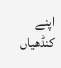اپنے کنڈھیاں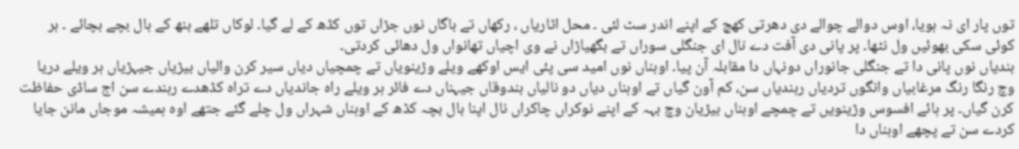توں پار ای نہ ہویا، اوس دوالے چوالے دی دھرتی کھچ کے اپنے اندر سٹ لئی ۔ محل اٹاریاں ، رکھاں تے باگاں نوں جڑاں توں کڈھ کے لے گیا۔ لوکاں تلھے بنھ کے بال بچے بچائے ۔ ہر کوئی سکی بھوئیں ول نٹھا۔ پر پانی دی آفت دے نال ای جنگلی سوراں تے بگھیاڑاں نے وی اچیاں تھانواں ول دھائی کردتی۔
بندیاں نوں پانی دا تے جنگلی جانوراں دونہاں دا مقابلہ آن پیا۔ اوہناں نوں امید سی پئی ایس اوکھے ویلے وڑینویاں تے چمچیاں دیاں سیر کرن والیاں بیڑیاں جیہڑیاں ہر ویلے دریا وچ رنگا رنگ مرغابیاں وانگوں تردیاں رہندیاں سن، کم آون گیاں تے اوہناں دیاں دو نالیاں بندوقاں جیہناں دے فائر ہر ویلے راہ جاندیاں دے تراہ کڈھدے رہندے سن اج ساڈی حفاظت کرن گیاں۔ پر ہائے افسوس وڑینویں تے چمچے اوہناں بیڑیان وچ بہہ کے اپنے نوکراں چاکراں نال اپنا بال بچہ کڈھ کے اوہناں شہراں ول چلے گئے جتھے اوہ ہمیشہ موجاں مانن جایا کردے سن تے پچھے اوہناں دا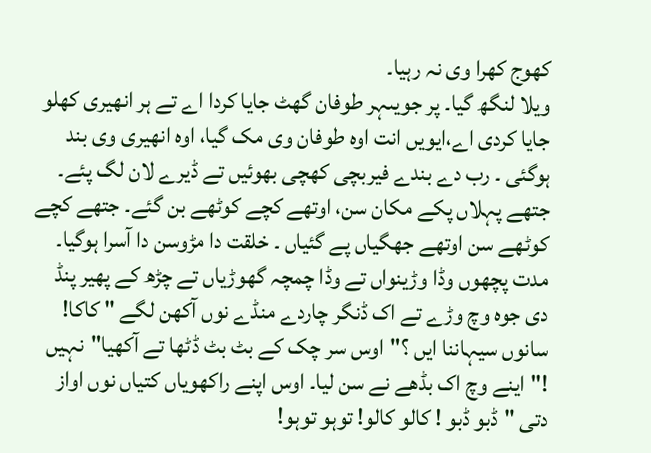کھوج کھرا وی نہ رہیا۔
ویلا لنگھ گیا۔ پر جویںہر طوفان گھٹ جایا کردا اے تے ہر انھیری کھلو جایا کردی اے،ایویں انت اوہ طوفان وی مک گیا، اوہ انھیری وی بند ہوگئی ۔ رب دے بندے فیربچی کھچی بھوئیں تے ڈیرے لان لگ پئے۔ جتھے پہلاں پکے مکان سن، اوتھے کچے کوٹھے بن گئے۔ جتھے کچے کوٹھے سن اوتھے جھگیاں پے گئیاں ۔ خلقت دا مڑوسن دا آسرا ہوگیا۔
مدت پچھوں وڈا وڑینواں تے وڈا چمچہ گھوڑیاں تے چڑھ کے پھیر پنڈ دی جوہ وچ وڑے تے اک ڈنگر چاردے منڈے نوں آکھن لگے " کاکا! سانوں سیہاننا ایں ؟"اوس سر چک کے بٹ بٹ ڈٹھا تے آکھیا"نہیں !"اینے وچ اک بڈھے نے سن لیا۔ اوس اپنے راکھویاں کتیاں نوں اواز دتی "ڈبو ڈبو ! کالو کالو! توہو توہو!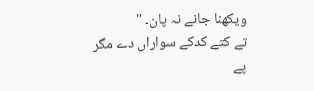ویکھنا جانے نہ پان۔ "
تے کتے کدکے سواراں دے مگر پے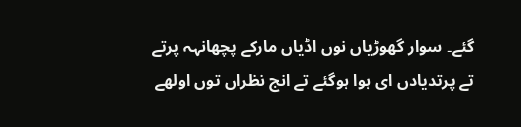گئے۔ سوار گھوڑیاں نوں اڈیاں مارکے پچھانہہ پرتے تے پرتدیادں ای ہوا ہوگئے تے انج نظراں توں اولھے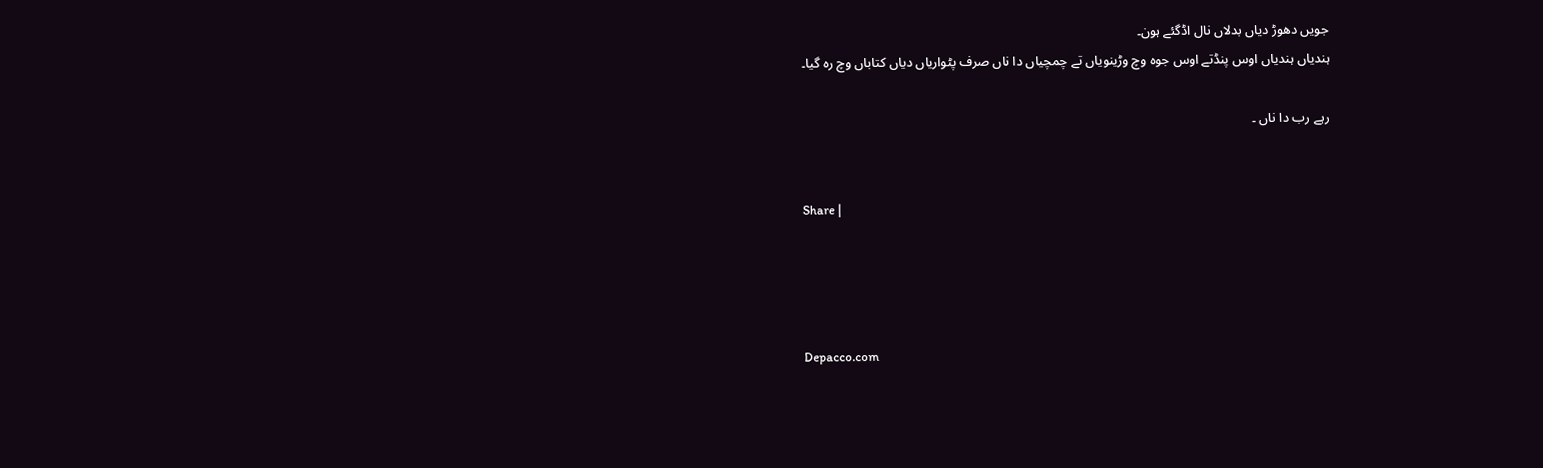جویں دھوڑ دیاں بدلاں نال اڈگئے ہون۔
ہندیاں ہندیاں اوس پنڈتے اوس جوہ وچ وڑینویاں تے چمچیاں دا ناں صرف پٹواریاں دیاں کتاباں وچ رہ گیا۔

رہے رب دا ناں ۔


Share |




Depacco.com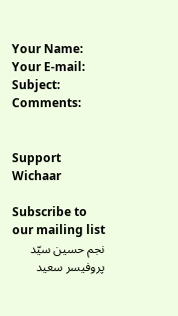Your Name:
Your E-mail:
Subject:
Comments:


Support Wichaar

Subscribe to our mailing list
نجم حسین سیّد
پروفیسر سعید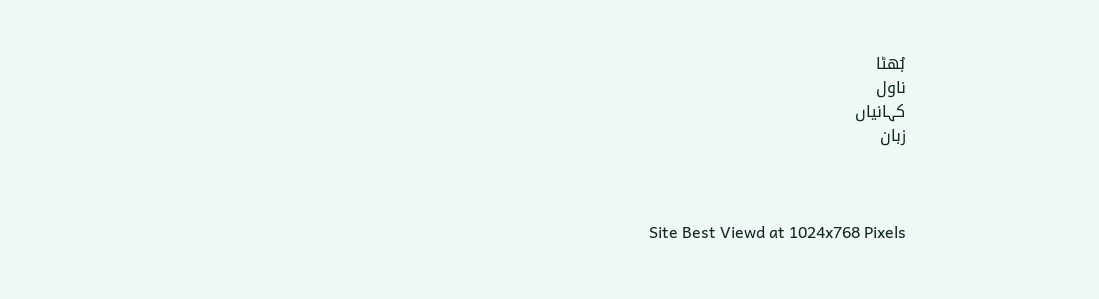بُھٹا
ناول
کہانیاں
زبان



Site Best Viewd at 1024x768 Pixels